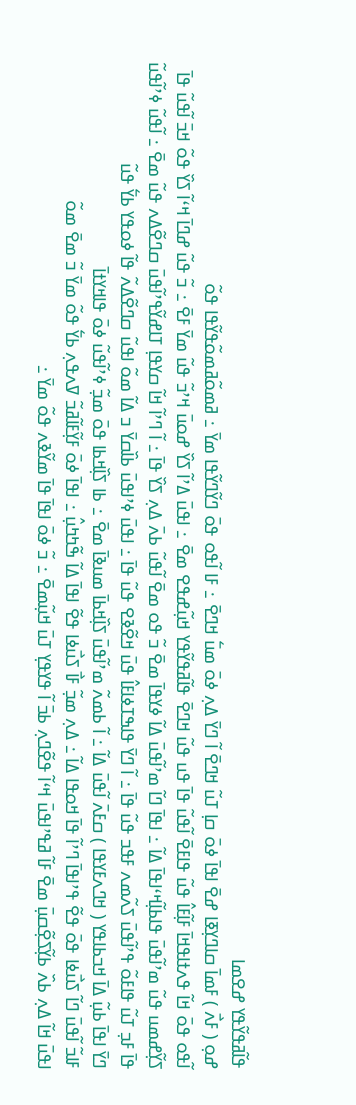ߟߊ߬ߥߟߌ߬ߟߌ ߝߐߘߊ
ߝߋ߲ ( ߓߍ߯ ) ߓߘߊ߫ ߛߊߣߌ߲ߧߊ ߝߐ߫ ߊߟߊ߫ ߦߋ߫ ߛߊ߲ ߠߎ߬ ߞߣߐ߫ ߊ߬ ߣߌ߫ ߡߍ߲ ߦߋ߫ ߘߎ߱ ߞߣߐ߫ ߸ ߓߊ ߊ߬ߟߋ ߟߋ߫ ߣߌ߬ߣߌ߬ߟߊ ߘߌ߫ ߸ ߥߘߋ߬ߥߘߋ߬ߟߌ߬ߟߊ ߟߋ߬
ߊ߬ߟߋ ߟߋ߫ ߞߊ߬ ߟߍߙߊߟߞߊ߫ ߓߊ߲߬ߓߊ߮ ߟߎ߬ ߟߊߓߐ߫ ߊ߬ߟߎ߬ ߟߊ߫ ߟߎ ߟߎ߬ ߞߣߐ߫ ߟߊ߬ߥߟߌ߬ߟߌ ߞߎ߲߬ߝߟߐ ߘߐ߫ ߸ ߊߟߎ߫ ߡߴߊ߬ ߖߌ߰ ߝߋߎ߫ ߞߴߏ߬ ߟߎ߬ ߘߌ߫ ߓߐ߫ ߸ ߏ߬ ߟߎ߬ ߝߣߊ߫ ߞߵߊ߬ ߖߌ߰ ߟߋ߬ ߞߏ߫ ߊ߬ߟߎ߬ ߟߊ߫ ߖߌ߲߬ߝߘߎ ߟߎ߬ ߘߴߊ߬ߟߎ߫ ߟߊߕߊ߲߬ߞߵߊߟߊ߫ ߡߊ߬ ߸ ߊߟߊ߫ ߣߊ߬ ߘߴߊ߬ߟߎ߫ ߡߊ߬ ߦߌߟߊ߫ ߘߐ߫ ߏ߬ ߟߋ ߘߐ߫ ߊ߬ߟߎ߬ ߕߍ߫ ߡߍ߲ ߖߌ߰ ߟߊ߫ ߸ ߊ߬ ߣߴߊ߬ ߞߊ߬ ߛߌߟߊ߲ ߠߊߝߌ߬ߟߴߊ߬ߟߎ߫ ߛߣߐ߬ߡߍ ߟߎ߬ ߘߐ߫ ߸ ߊ߬ߟߎ߬ ߦߴߊ߬ߟߎ߬ ߟߊ߫ ߓߏ߲ ߠߎ߬ ߟߊߓߋ߬ ߟߴߊ߬ߟߎ߫ ߖߍ߬ߘߍ ߓߟߏ ߟߎ߬ ߟߊ߫ ߸ ߊ߬ ߣߌ߫ ߟߊߒߠߦߊߓߊ߮ ߟߎ߫ ߞߐ߬ߢߐ ߟߎ߬ ߟߊ߫ ߸ ߊߟߎ߫ ߦߴߊߟߎ߫ ߕߊ߰ߛߌ߫ ߏ ߡߊ߬ ߘߋ߬ ߊߟߎ߬ ߛߣߐ߬ߡߍ߬ ߟߊ߬ ߦߋߟߌ ߕߌ߱ ߟߎ߬
ߣߌ߫ ߊߟߊ߫ ߕߎ߲߬ ߡߊ߫ ߞߏߕߊߟߌ ( ߞߣߍߓߌߟߊ ) ߛߓߍ߫ ߊ߬ߟߎ߫ ߡߊ߬ ߸ ߊ߬ ߕߘߍ߬ ߘߴߊ߬ߟߎ߫ ߖߊ߲߰ߞߕߊ߫ ߘߎߢߊ߫ ߘߐ߫ ߸ ߕߊ ߖߊ߲߰ߞߕߊ ߟߋ߫ ߘߏ߲߬ ߦߴߊ߬ߟߎ߬ ߦߋ߫ ߟߊߞߌߙߊ߫
ߓߊߏ߬ ߊ߬ߟߎ߫ ߣߊ߬ ߖߎ߯ߦߊ ߟߋ߫ ߟߐ߬ ߟߴߊߟߊ߫ ߣߴߊ߬ ߟߊ߫ ߞߋߟߊ ߡߊ߬ ߸ ߡߍ߲ ߘߏ߲߬ ߓߊ߯ ߖߎ߯ߦߊ ߟߐ߬ ߊߟߊ߫ ߡߊ߬ ߒ߬ߤߤߎ߲߮ ߸ ߊߟߊ߫ ߦߋ߫ ߓߌ߲߬ߓߊ߬ߥߏ߬ ߜߍߟߍ߲ ߕߌ߱ ߟߋ߬ ߘߌ߫ ߏ߬ ߘߐ߫ ߘߋ߬
ߊߟߎ߫ ߞߊ߬ ߡߍ߲ ߕߍ߰ ߕߌ߲߬ߖߐ߲߬ߛߎ߲߫ ߘߐ߫ ߓߊ߬ ߥߟߴߊߟߎ߫ ߞߵߊ߬ ߟߐ߬ߣߍ߲ ߕߏ߫ ߊ߬ ߟߌߟߌ߲ ߠߎ߫ ߞߎ߲߬ߘߐ߫ ߸ ߏ߬ ߦߋ߫ ߊߟߊ߫ ߟߊ߫ ߘߌ߬ߢߍ ߟߋ߬ ߘߌ߫ ߸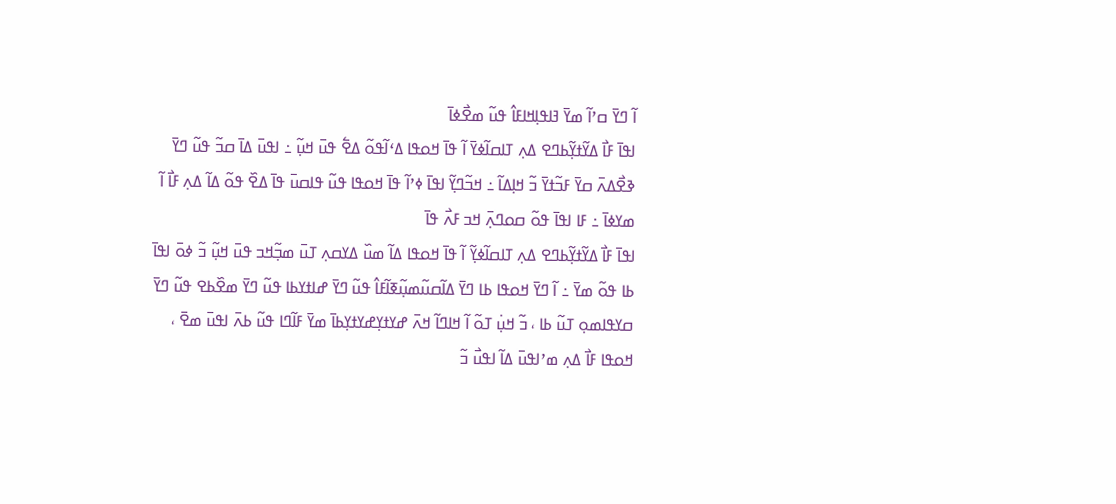ߊ߬ ߣߌ߫ ߛߴߊ߬ ߘߌ߫ ߔߊߟߊ߲ߞߊߓߊ߮ ߟߎ߬ ߘߐ߯ߦߊ߫
ߊߟߊ߫ ߓߊ߯ ߡߌ߬ߙߌ߲߬ߕߣߐ ߡߍ߲ ߠߊߛߊ߬ߦߌ߫ ߊ߬ ߟߊ߫ ߞߋߟߊ ߡߵߊ߬ߟߋ߬ ߡߐ߱ ߟߎ߫ ߞߎ߲߬ ߸ ߊߟߎ߫ ߡߊ߫ ߛߏ߬ ߟߎ߬ ߣߌ߫ ߢߐ߯ߡߍ߫ ߛߌ߫ ߓߏ߬ߙߌ߫ ߏ߬ ߞߊ߲ߡߊ߬ ߸ ߞߏ߬ߣߌ߲߬ ߊߟߊ߫ ߦߴߊ߬ ߟߊ߫ ߞߋߟߊ ߟߎ߬ ߟߊߛߎ߫ ߟߊ߫ ߡߐ߰ ߟߋ߬ ߡߊ߬ ߡߍ߲ ߓߊ߯ ߊ߬ ߘߌߦߊ߫ ߸ ߓߊ ߊߟߊ߫ ߟߋ߬ ߛߋߣߍ߲߫ ߞߏ ߓߍ߯ ߟߊ߫
ߊߟߊ߫ ߓߊ߯ ߡߌ߬ߙߌ߲߬ߕߣߐ ߡߍ߲ ߠߊߛߊ߬ߦߌ߲߬ ߊ߬ ߟߊ߫ ߞߋߟߊ ߡߊ߬ ߘߎ߰ ߡߌߛߍ߲ ߠߎ߫ ߘߏ߲߬ߞߏ ߟߎ߫ ߞߎ߲߬ ߏ߬ ߦߋ߫ ߊߟߊ߫ ߕߊ ߟߋ߬ ߘߌ߫ ߸ ߊ߬ ߣߌ߫ ߞߋߟߊ ߕߊ ߣߌ߫ ߡߊ߬ߛߎ߬ߘߎ߲߬ߧߊ߬ߓߊ߮ ߟߎ߬ ߣߌ߫ ߝߊߙߌߕߊ ߟߎ߬ ߣߌ߫ ߘߐ߰ߕߐ ߟߎ߬ ߣߌ߫ ߛߌߟߊߘߋ߲ ߠߎ߬ ߕߊ ، ߏ߬ ߞߎ߲߭ ߠߋ߬ ߊ߬ ߞߊߣߊ߬ ߞߍ߫ ߝߌߙߌ߲ߝߌߙߌ߲ߕߊ߫ ߘߌ߫ ߓߊ߬ߣߊ ߟߎ߬ ߕߍ߫ ߊߟߎ߫ ߘߐ߫ ، ߞߋߟߊ ߓߊ߯ ߡߍ߲ ߘߴߊߟߎ߫ ߡߊ߬ ߊߟߎ߯ ߏ߬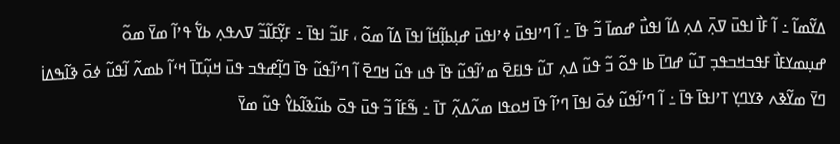ߡߌ߬ߘߊ߬ ߸ ߊ߬ ߓߊ߯ ߊߟߎ߫ ߜߍ߲߫ ߡߍ߲ ߡߊ߬ ߊߟߎ߯ ߝߘߊ߫ ߏ߬ ߟߊ߫ ߸ ߊ߬ ߣߴߊߟߎ߫ ߦߴߊߟߎ߫ ߝߊ߲ߕߊ߲߬ߞߊ߬ ߊߟߊ߫ ߡߊ߬ ߘߋ߬ ، ߓߊߏ߬ ߊߟߊ߫ ߸ ߓߌ߲߬ߓߊ߬ߏ߬ ߜߍߟߍ߲ ߕߌ߱ ߟߴߊ߬ ߘߌ߫ ߘߋ߬
ߝߎ߲ߘߌߓߊ߯ ߓߟߏߞߏߟߏ߲ ߠߎ߬ ߝߣߊ߫ ߕߊ ߟߋ߬ ߏ߬ ߟߎ߬ ߡߍ߲ ߠߎ߬ ߟߊߓߐ߫ ߘߴߊ߬ߟߎ߬ ߟߊ߫ ߟߎ ߟߎ߬ ߞߣߐ߫ ߊ߬ ߣߴߊ߬ߟߎ߬ ߟߊ߫ ߣߊ߲߬ߝߟߏ ߟߎ߫ ߞߎ߲߬ߠߊ߫ ߞߵߊ߬ ߕߘߍ߬ ߊ߬ߟߎ߬ ߦߋ߫ ߢߊ߬ߒߡߊ߭ ߣߌ߫ ߘߌ߬ߢߍ ߢߌߣߌ߲ ߠߴߊߟߊ߫ ߟߊ߫ ߸ ߊ߬ ߣߴߊ߬ߟߎ߬ ߦߋ߫ ߊߟߊ߫ ߣߴߊ߬ ߟߊ߫ ߞߋߟߊ ߘߍ߬ߡߍ߲߬ ߠߊ߫ ߸ ߒ߬ߓߊ߬ ߏ߬ ߟߎ߫ ߟߋ߫ ߕߎ߬ߢߊ߬ߕߌ߮ ߟߎ߬ ߘߌ߫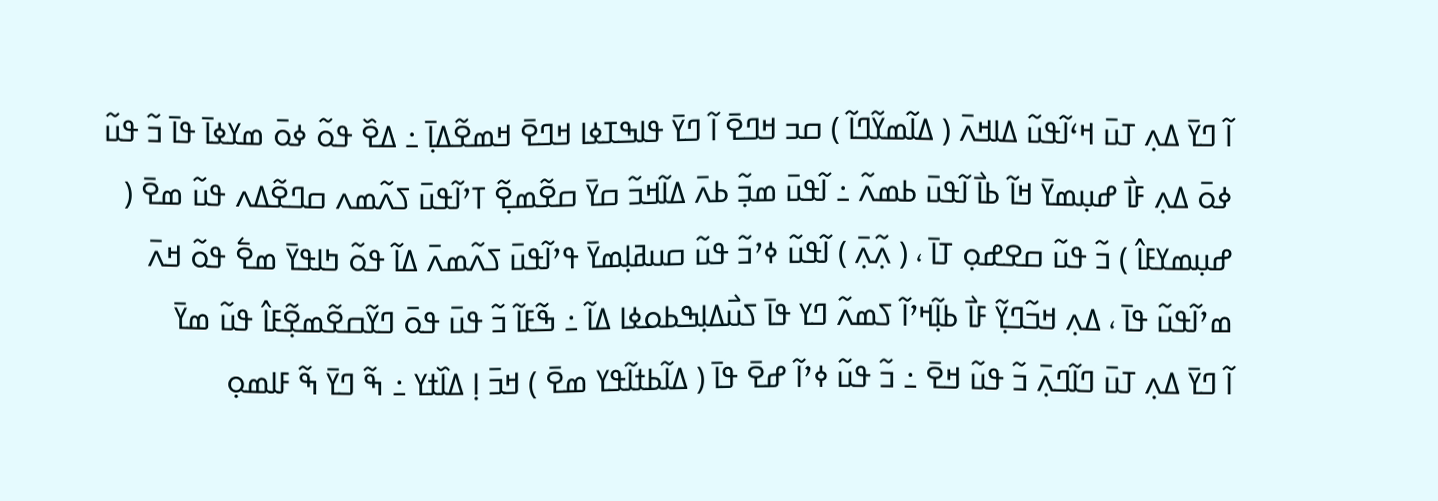ߊ߬ ߣߌ߫ ߡߍ߲ ߠߎ߫ ߞߵߊ߬ߟߎ߬ ߡߊߞߍ߫ ( ߡߊ߬ߘߌ߬ߣߊ߬ ) ߛߏ ߞߣߐ߫ ߊ߬ ߣߌ߫ ߟߊߒߠߦߊ ߞߣߐ߫ ߞߘߐ߬ߡߊ߲߫ ߸ ߡߐ߰ ߟߋ߬ ߦߋ߫ ߘߌߦߊ߫ ߟߊ߫ ߏ߬ ߟߎ߬ ߦߋ߫ ߡߍ߲ ߓߊ߯ ߝߎ߲ߘߌ߫ ߞߊ߬ ߕߊ߯ ߊ߬ߟߎ߫ ߕߘߍ߬ ߸ ߊ߬ߟߎ߫ ߘߏ߲߬ ߕߍ߫ ߡߊ߬ߞߏ߬ ߛߌ߫ ߛߐ߬ߘߐ߲߬ ߠߴߊ߬ߟߎ߫ ߖߍ߬ߘߍ ߛߣߐ߬ߡߍ ߟߎ߬ ߘߐ߫ ( ߝߎ߲ߘߌߓߊ߮ ) ߏ߬ ߟߎ߬ ߛߐߝߋ߲ ߠߊ߫ ، ( ߍ߲߬ߍ߲߫ ) ߊ߬ߟߎ߬ ߦߴߏ߬ ߟߎ߬ ߛߎߥߊ߲ߘߌ߫ ߟߴߊ߬ߟߎ߫ ߖߍ߬ߘߍ߫ ߡߊ߬ ߟߋ߬ ߤߊߟߌ߫ ߘߐ߱ ߟߋ߬ ߞߍ߫ ߘߴߊ߬ߟߎ߬ ߟߊ߫ ، ߡߍ߲ ߞߏ߬ߣߌ߲߬ ߓߊ߯ ߕߊ߲߬ߞߴߊ߬ ߖߘߍ߬ ߣߌ ߟߊ߫ ߖߎ߯ߡߊ߲ߒߕߋߦߊ ߡߊ߬ ߸ ߒ߬ߓߊ߬ ߏ߬ ߟߎ߫ ߟߋ߫ ߣߌ߬ߛߐ߬ߘߐ߲߬ߓߊ߮ ߟߎ߬ ߘߌ߫
ߊ߬ ߣߌ߫ ߡߍ߲ ߠߎ߫ ߣߊ߬ߣߍ߲߫ ߏ߬ ߟߎ߬ ߞߐ߫ ߸ ߏ߬ ߟߎ߬ ߦߴߊ߬ ߝߐ߫ ߟߊ߫ ( ߡߊ߬ߕߙߊ߬ߟߌ ߘߐ߫ ) ߞߏ߫ ߊ߲ ߡߊ߰ߙߌ ߸ ߒ߬ ߣߌ߫ ߒ߬ ߓߊߘߋ߲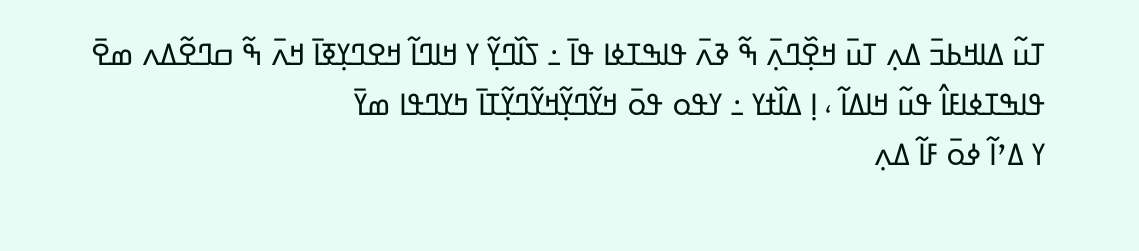ߠߎ߬ ߡߊߞߕߏ߫ ߡߍ߲ ߠߎ߫ ߞߐ߲߰ߣߍ߲߫ ߒ߬ ߢߍ߫ ߟߊߒߠߦߊ ߟߊ߫ ߸ ߖߊ߰ߣߌ߲߬ ߌ ߞߊߣߊ߬ ߞߐߣߌ߲ߧߊ߫ ߞߍ߫ ߒ߬ ߛߣߐ߬ߡߍ ߘߐ߫ ߟߊߒߠߦߊߓߊ߮ ߟߎ߬ ߞߊߡߊ߬ ، ߊ߲ ߡߊ߰ߙߌ ߸ ߌߟߋ ߟߋ߫ ߞߌ߬ߣߌ߲߬ߞߌ߬ߣߌ߲߬ߠߊ߫ ߤߌߣߟߊ ߘߌ߫
ߌ ߡߴߊ߬ ߦߋ߫ ߓߊ߬ ߡߍ߲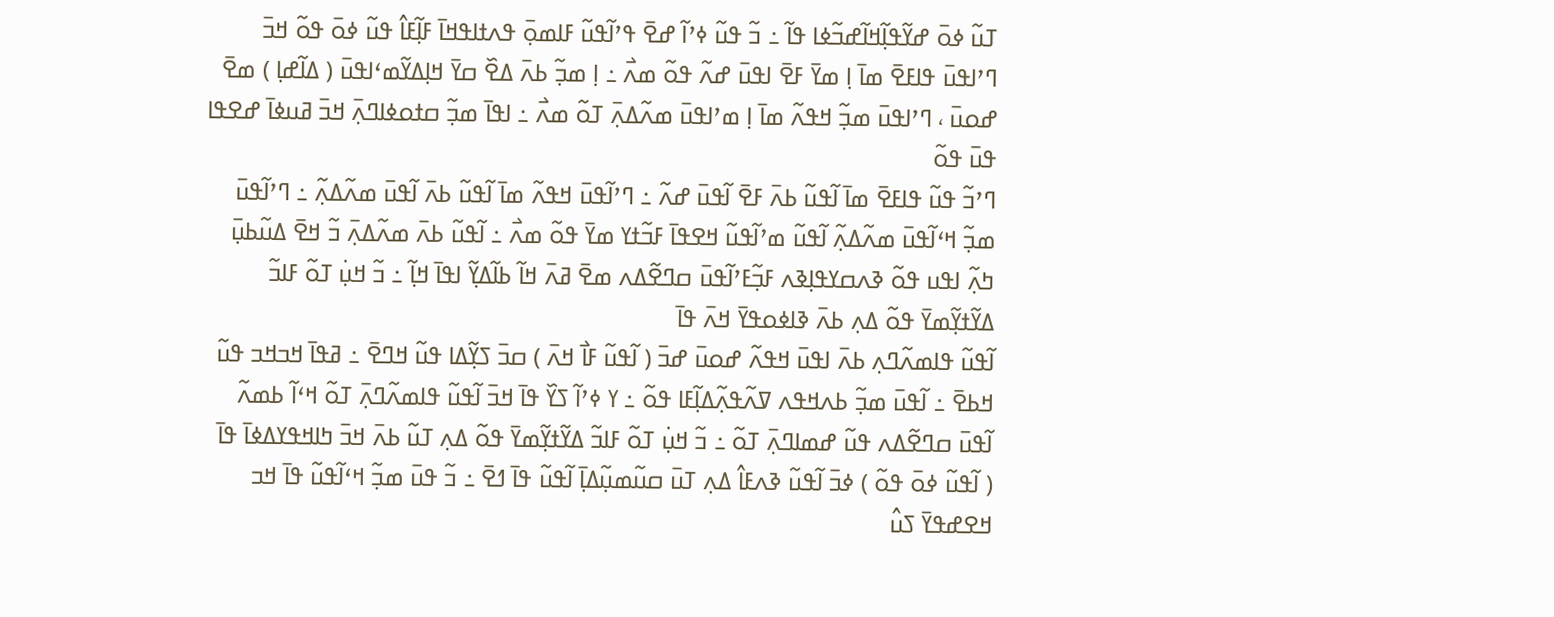ߠߎ߬ ߦߋ߫ ߝߌ߬ߟߊ߲߬ߞߊ߬ߝߏ߬ߦߊ ߟߊ߬ ߸ ߏ߬ ߟߎ߬ ߦߴߊ߬ ߝߐ߫ ߟߴߊ߬ߟߎ߬ ߓߊߘߋ߲߫ ߟߍߙߊߟߞߊ߫ ߓߊ߲߬ߓߊ߮ ߟߎ߬ ߦߋ߫ ߟߋ߬ ߞߏ߫ ߣߴߊߟߎ߫ ߟߊߓߐ߫ ߘߊ߫ ߊ߲ ߘߌ߫ ߓߐ߫ ߊߟߎ߫ ߝߍ߬ ߟߋ߬ ߘߍ߯ ߸ ߊ߲ ߘߏ߲߬ ߕߍ߫ ߡߐ߰ ߛߌ߫ ߞߊ߲ߡߌ߬ߘߵߊߟߎ߫ ( ߡߊ߬ߝߊ߲ ) ߘߐ߫ ߝߋߎ߫ ، ߣߴߊߟߎ߫ ߘߏ߲߬ ߞߟߍ߬ ߘߊ߫ ߊ߲ ߘߴߊߟߎ߫ ߘߍ߬ߡߍ߲߫ ߠߋ߬ ߘߍ߯ ߸ ߊߟߊ߫ ߘߏ߲߬ ߛߙߋߦߊߣߍ߲߫ ߞߏ߫ ߥߎߦߊ߫ ߝߐߟߊ ߟߎ߫ ߟߋ߬
ߣߴߏ߬ ߟߎ߬ ߟߊߓߐ߫ ߘߊ߫ ߊ߬ߟߎ߬ ߕߍ߫ ߓߐ߫ ߊ߬ߟߎ߫ ߝߍ߬ ߸ ߣߴߊ߬ߟߎ߫ ߞߟߍ߬ ߘߊ߫ ߊ߬ߟߎ߬ ߕߍ߫ ߊ߬ߟߎ߫ ߘߍ߬ߡߍ߲߬ ߸ ߣߴߊ߬ߟߎ߫ ߘߏ߲߬ ߞߵߊ߬ߟߎ߫ ߘߍ߬ߡߍ߲߬ ߊ߬ߟߎ߬ ߘߴߊ߬ߟߎ߬ ߞߐߟߊ߫ ߓߏ߬ߙߌ ߘߌ߫ ߟߋ߬ ߘߍ߯ ߸ ߊ߬ߟߎ߬ ߕߍ߫ ߘߍ߬ߡߍ߲߫ ߏ߬ ߞߐ߫ ߡߎ߬ߕߎ߲߫
ߤߍ߲߬ ߊߟߎ ߟߋ߬ ߢߍߛߌߟߊ߲ߢߍ ߓߏ߲߬ߓߴߊ߬ߟߎ߫ ߛߣߐ߬ߡߍ ߘߐ߫ ߥߍ߫ ߞߊ߬ ߕߊ߬ߡߌ߲߬ ߊߟߊ߫ ߞߊ߲߬ ߸ ߏ߬ ߞߎ߲߭ ߠߋ߬ ߓߊߏ߬ ߡߌ߬ߙߌ߲߬ߘߌ߫ ߟߋ߬ ߡߍ߲ ߕߍ߫ ߢߊߦߋߟߌ߫ ߞߍ߫ ߟߊ߫
ߊ߬ߟߎ߬ ߟߊߘߍ߬ߣߍ߲ ߕߍ߫ ߊߟߎ߫ ߞߟߍ߬ ߝߋߎ߫ ߝߏ߫ ( ߊ߬ߟߎ߬ ߓߊ߯ ߞߍ߫ ) ߛߏ߫ ߖߌ߲߬ߡߊ ߟߎ߬ ߞߣߐ߫ ߸ ߥߟߊ߫ ߞߏߞߏ ߟߎ߬ ߞߕߐ߫ ߸ ߊ߬ߟߎ߫ ߘߏ߲߬ ߕߍߞߟߍ ߜߍ߬ߟߍ߲߬ߡߊ߲߬ߓߊ ߟߋ߬ ߸ ߌ ߦߴߊ߬ ߖߌ߰ ߟߊ߫ ߞߏ߫ ߊ߬ߟߎ߬ ߟߊߘߍ߬ߣߍ߲߫ ߠߋ߬ ߞߵߊ߬ ߕߘߍ߬ ߊ߬ߟߎ߫ ߛߣߐ߬ߡߍ ߟߎ߬ ߝߘߊߣߍ߲߫ ߠߋ߬ ߸ ߏ߬ ߞߎ߲߭ ߠߋ߬ ߓߊߏ߬ ߡߌ߬ߙߌ߲߬ߘߌ߫ ߟߋ߬ ߡߍ߲ ߠߎ߬ ߕߍ߫ ߞߏ߫ ߤߊߞߟߌߡߦߊ߫ ߟߊ߫
( ߊ߬ߟߎ߬ ߦߋ߫ ߟߋ߬ ) ߦߏ߫ ߊ߬ߟߎ߬ ߢߍߓߊ߮ ߡߍ߲ ߠߎ߫ ߛߎ߬ߘߎ߲߬ߡߊ߲߫ ߊ߬ߟߎ߬ ߟߊ߫ ߗߐ߫ ߸ ߏ߬ ߟߎ߫ ߘߏ߲߬ ߞߵߊ߬ߟߎ߬ ߟߊ߫ ߞߏ ߞߐߝߟߌ߫ ߖߎ߮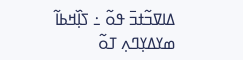ߡߊߜߏ߬ߙߏ߫ ߟߋ߬ ߸ ߖߊ߲߰ߞߕߊ߬ ߘߌߡߌ߲ߣߍ߲ ߠߋ߬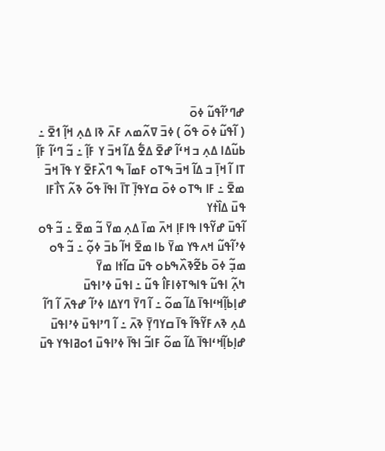ߝߣߴߊ߬ߟߎ߬ ߦߋ߫
( ߊ߬ߟߎ߬ ߦߋ߫ ߟߋ߬ ) ߦߏ߫ ߜߍ߬ߘߍ ߓߍ߫ ߢߊ ߡߍ߲ ߞߊ߲߬ ߗߐ߫ ߸ ߕߎ߬ߡߊ ߡߍ߲ ߏ ߞߵߊ߬ ߝߐ߫ ߡߐ߱ ߡߊ߬ ߞߏ߫ ߌ ߓߊ߲߬ ߸ ߏ߬ ߣߵߊ߬ ߓߊ߲߬ ߠߊ ߊ߬ ߞߊ߲߫ ߏ ߡߊ߬ ߞߏ߫ ߒߠߋ ߓߘߊ߫ ߒ ߣߍ߰ߓߐ߫ ߌ ߟߊ߫ ߞߏ߫ ߘߐ߫ ߸ ߓߊ ߒߠߋ ߦߋ߫ ߛߌߟߊ߲߫ ߠߊ߫ ߊߟߊ߫ ߟߋ߬ ߢߍ߬ ߖߊ߯ߓߊ ߟߎ߫ ߡߊ߰ߙߌ
ߊ߬ߟߎ߫ ߝߌ߬ߟߊ ߟߊߓߊ߲ ߞߍ߫ ߘߊ߫ ߡߍ߲ ߘߌ߫ ߏ߬ ߘߐ߫ ߸ ߏ߬ ߟߋ ߦߴߊ߬ߟߎ߬ ߞߍߟߌ ߘߌ߫ ߕߊ ߘߐ߫ ߞߊ߬ ߕߏ߫ ߦߋ߲߬ ߸ ߏ߬ ߟߋ ߘߏ߲߬ ߦߋ߫ ߕߐ߬ߢߍ߰ߒߕߋ ߟߎ߫ ߛߊ߬ߙߊ ߘߌ߫
ߤߍ߲߬ ߊߟߎ߬ ߟߊߒߠߦߊߓߊ߮ ߟߎ߬ ߸ ߊߟߎ߫ ߦߴߊߟߎ߫ ߝߊ߲ߕߊ߲߬ߞߵߊߟߊ߫ ߡߊ߬ ߘߋ߬ ߸ ߊ߬ ߣߌ߫ ߣߌߡߊ ߦߴߊ߬ ߝߟߍ߫ ߊ߬ ߣߊ߬ ߡߍ߲ ߢߍߓߌ߬ߟߊ߬ ߟߊ߫ ߛߌߣߌ߲߫ ߢߍ߫ ߸ ߊ߬ ߣߴߊߟߎ߫ ߦߴߊߟߎ߫ ߝߊ߲ߕߊ߲߬ߞߵߊߟߊ߫ ߡߊ߬ ߘߋ߬ ߓߊߏ߬ ߊߟߊ߫ ߦߴߊߟߎ߫ ߗߋߥߊߟߌ ߟߎ߫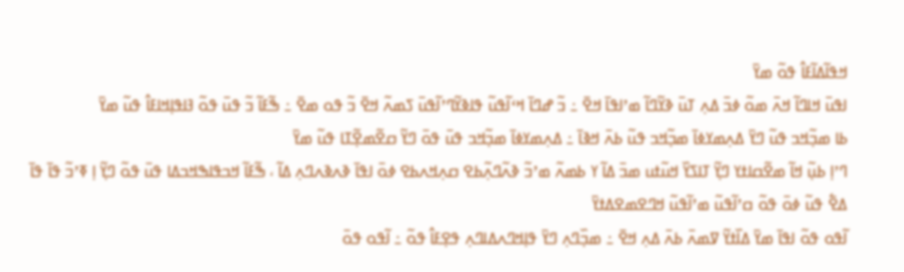ߞߟߊ߬ߡߊ߬ߓߊ߮ ߟߋ߬ ߘߌ߫
ߊߟߎ߫ ߞߊߣߊ߬ ߞߍ߫ ߘߋ߬ ߦߏ߫ ߡߍ߲ ߠߎ߫ ߢߌ߬ߣߊ߬ ߘߴߊߟߊ߫ ߞߐ߫ ߸ ߏ߬ ߝߣߊ߫ ߞߵߊ߬ߟߎ߬ ߟߊߢߌ߬ߣߴߊ߬ߟߎ߫ ߖߘߍ߬ ߞߐ߫ ߏ߬ ߟߋ ߘߐ߫ ߸ ߒ߬ߓߊ߬ ߏ߬ ߟߎ߫ ߟߋ߬ ߔߊߟߊ߲ߞߊߓߊ߮ ߟߎ߬ ߘߌ߫
ߕߊ ߘߏ߲߬ߞߏ ߟߎ߬ ߣߌ߫ ߡߍ߲ߘߌߦߊ߫ ߘߏ߲߬ߞߏ ߟߎ߬ ߕߍ߫ ߞߢߊ߫ ߸ ߡߍ߲ߘߌߦߊ߫ ߘߏ߲߬ߞߏ ߟߎ߫ ߟߋ߫ ߣߌ߬ ߛߐ߬ߘߐ߲߬ߠߊ ߟߎ߬ ߘߌ߫
ߣߴߊ߲ ߕߎ߲߬ ߞߊ߬ ߘߐ߬ߛߊߙߌ ߣߌ߲߬ ߠߊߖߌ߰ ߞߎ߬ߙߎ ߘߏ߫ ߡߊ߬ ߌ ߕߘߍ߬ ߘߴߏ߬ ߢߍ߬ߣߍ߲߬ߕߐ ߛߍ߲ߞߍߕߐ ߦߋ߫ ߊߟߊ߫ ߢߍߢߍߣߍ߲ ߡߊ߬ ، ߒ߬ߓߊ߬ ߞߏߟߊߒߞߏߡߊ ߟߎ߫ ߟߋ߬ ߣߌ߲߬ ߊ߲ ߧߴߏ߬ ߟߊ߫ ߟߊ߫ ߡߐ߱ ߟߎ߬ ߦߋ߫ ߟߋ߬ ߛߴߊ߬ߟߎ߬ ߘߴߊ߬ߟߎ߬ ߞߣߐߘߐߡߙߌ߫
ߊ߬ߟߋ ߟߋ߬ ߊߟߊ߫ ߘߌ߫ ߡߊ߰ߙߌ߬ ߜߘߍ߫ ߕߍ߫ ߡߍ߲ ߞߐ߫ ߸ ߘߏ߲߰ߣߍ߲ ߣߌ߫ ߟߊ߲ߞߣߍߡߊߣߍ߲ ߟߐ߲ߓߊ߮ ߟߋ߬ ߸ ߊ߬ߟߋ ߟߋ߫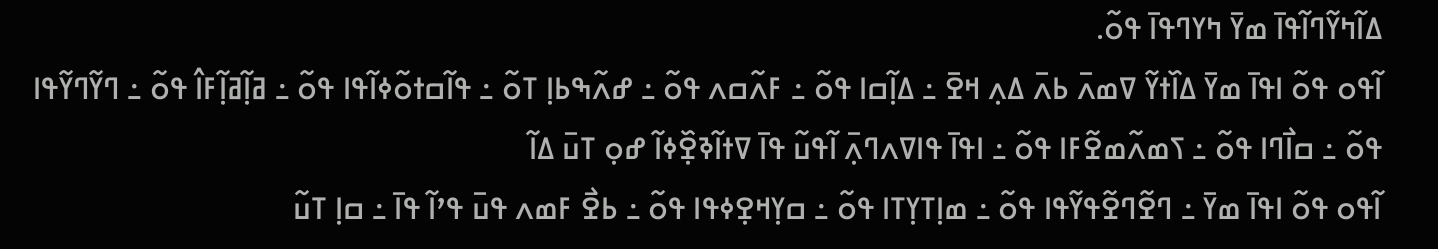ߡߊ߬ߤߌ߬ߣߊ߬ߟߊ߫ ߘߌ߫ ߤߌߣߟߊ߫ ߟߋ߬.
ߊ߬ߟߋ ߟߋ߬ ߊߟߊ߫ ߘߌ߫ ߡߊ߰ߙߌ߬ ߜߘߍ߫ ߕߍ߫ ߡߍ߲ ߞߐ߫ ߸ ߡߊ߲߬ߛߊ ߟߋ߬ ߸ ߓߍ߬ߛߍ ߟߋ߬ ߸ ߝߍ߬ߒߕߊ߲ ߠߋ߬ ߸ ߟߊ߬ߛߙߋ߬ߦߊ߬ߟߊ ߟߋ߬ ߸ ߥߊ߲߬ߥߊ߲߬ߓߊ߮ ߟߋ߬ ߸ ߣߌ߬ߣߌ߬ߟߊ ߟߋ߬ ߸ ߛߊ߯ߣߊ ߟߋ߬ ߸ ߖߘߍ߬ߘߐ߬ߓߊ ߟߋ߬ ߸ ߊߟߊ߫ ߟߊߜߍߣߍ߲߫ ߊ߬ߟߎ߬ ߟߊ߫ ߜߙߊ߬ߢߐ߲߰ߦߊ߬ ߝߋ߲ ߠߎ߫ ߡߊ߬
ߊ߬ߟߋ ߟߋ߬ ߊߟߊ߫ ߘߌ߫ ߸ ߣߐ߬ߣߐ߬ߟߌ߬ߟߊ ߟߋ߬ ߸ ߘߊ߲ߠߌ߲ߠߊ ߟߋ߬ ߸ ߛߌ߲ߞߐ߲ߦߟߊ ߟߋ߬ ߸ ߕߐ߯ ߓߘߍ ߟߎ߫ ߟߴߊ߬ ߟߊ߫ ߸ ߛߊ߲ ߠߎ߬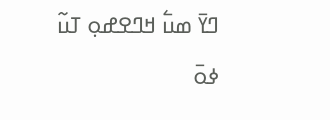ߣߌ߫ ߘߎ߱ ߞߣߐߝߋ߲ ߠߎ߬ ߦߋ߫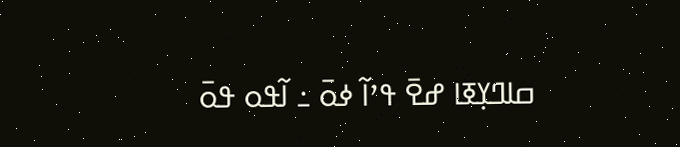ߛߊߣߌ߲ߧߊ ߝߐ߫ ߟߴߊ߬ ߦߋ߫ ߸ ߊ߬ߟߋ ߟߋ߫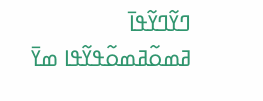ߣߌ߬ߣߌ߬ߟߊ߫ ߥߘߋ߬ߥߘߋ߬ߟߌ߬ߟߊ ߘߌ߫